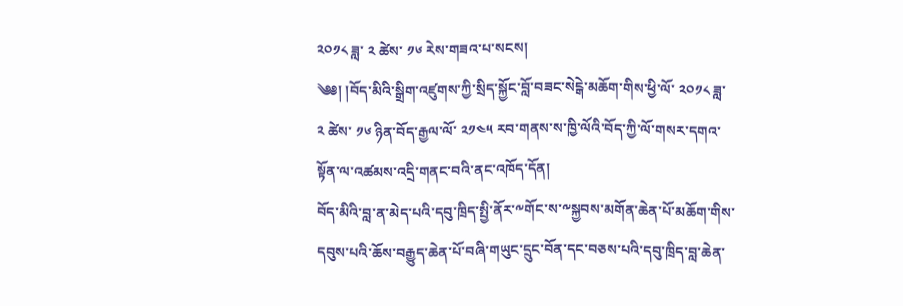༢༠༡༨ ཟླ་ ༢ ཚེས་ ༡༦ རེས་གཟའ་པ་སངས།
༄༅། །བོད་མིའི་སྒྲིག་འཛུགས་ཀྱི་སྲིད་སྐྱོང་བློ་བཟང་སེངྒེ་མཆོག་གིས་ཕྱི་ལོ་ ༢༠༡༨ ཟླ་ ༢ ཚེས་ ༡༦ ཉིན་བོད་རྒྱལ་ལོ་ ༢༡༤༥ རབ་གནས་ས་ཁྱི་ལོའི་བོད་ཀྱི་ལོ་གསར་དགའ་སྟོན་ལ་འཚམས་འདྲི་གནང་བའི་ནང་འཁོད་དོན།
བོད་མིའི་བླ་ན་མེད་པའི་དབུ་ཁྲིད་སྤྱི་ནོར་༸གོང་ས་༸སྐྱབས་མགོན་ཆེན་པོ་མཆོག་གིས་དབུས་པའི་ཆོས་བརྒྱུད་ཆེན་པོ་བཞི་གཡུང་དྲུང་བོན་དང་བཅས་པའི་དབུ་ཁྲིད་བླ་ཆེན་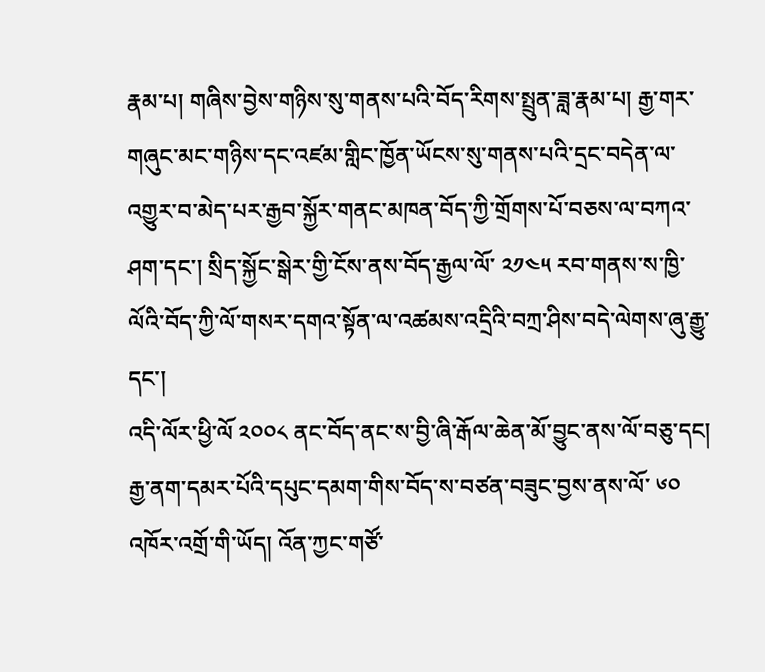རྣམ་པ། གཞིས་བྱེས་གཉིས་སུ་གནས་པའི་བོད་རིགས་སྤྲུན་ཟླ་རྣམ་པ། རྒྱ་གར་གཞུང་མང་གཉིས་དང་འཛམ་གླིང་ཁྱོན་ཡོངས་སུ་གནས་པའི་དྲང་བདེན་ལ་འགྱུར་བ་མེད་པར་རྒྱབ་སྐྱོར་གནང་མཁན་བོད་ཀྱི་གྲོགས་པོ་བཅས་ལ་བཀའ་ཤག་དང་། སྲིད་སྐྱོང་སྒེར་གྱི་ངོས་ནས་བོད་རྒྱལ་ལོ་ ༢༡༤༥ རབ་གནས་ས་ཁྱི་ལོའི་བོད་ཀྱི་ལོ་གསར་དགའ་སྟོན་ལ་འཚམས་འདྲིའི་བཀྲ་ཤིས་བདེ་ལེགས་ཞུ་རྒྱུ་དང་།
འདི་ལོར་ཕྱི་ལོ ༢༠༠༨ ནང་བོད་ནང་ས་བྱི་ཞི་རྒོལ་ཆེན་མོ་བྱུང་ནས་ལོ་བཅུ་དང། རྒྱ་ནག་དམར་པོའི་དཔུང་དམག་གིས་བོད་ས་བཙན་བཟུང་བྱས་ནས་ལོ་ ༦༠ འཁོར་འགྲོ་གི་ཡོད། འོན་ཀྱང་གཙོ་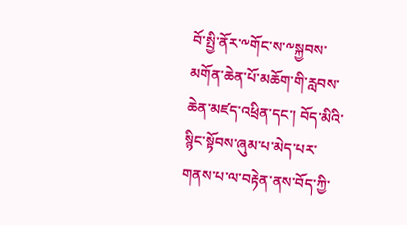བོ་སྤྱི་ནོར་༸གོང་ས་༸སྐྱབས་མགོན་ཆེན་པོ་མཆོག་གི་རླབས་ཆེན་མཛད་འཕྲིན་དང་། བོད་མིའི་སྙིང་སྟོབས་ཞུམ་པ་མེད་པར་གནས་པ་ལ་བརྟེན་ནས་བོད་ཀྱི་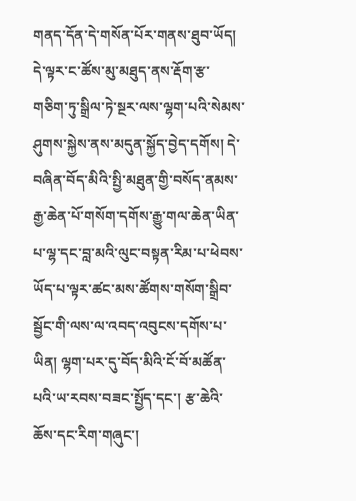གནད་དོན་དེ་གསོན་པོར་གནས་ཐུབ་ཡོད། དེ་ལྟར་ང་ཚོས་མུ་མཐུད་ནས་རྡོག་རྩ་གཅིག་ཏུ་སྒྲིལ་ཏེ་སྔར་ལས་ལྷག་པའི་སེམས་ཤུགས་སྐྱེས་ནས་མདུན་སྐྱོད་བྱེད་དགོས། དེ་བཞིན་བོད་མིའི་སྤྱི་མཐུན་གྱི་བསོད་ནམས་རྒྱ་ཆེན་པོ་གསོག་དགོས་རྒྱུ་གལ་ཆེན་ཡིན་པ་ལྷ་དང་བླ་མའི་ལུང་བསྟན་རིམ་པ་ཕེབས་ཡོད་པ་ལྟར་ཚང་མས་ཚོགས་གསོག་སྒྲིབ་སྦྱོང་གི་ལས་ལ་འབད་འབུངས་དགོས་པ་ཡིན། ལྷག་པར་དུ་བོད་མིའི་ངོ་བོ་མཚོན་པའི་ཡ་རབས་བཟང་སྤྱོད་དང་། རྩ་ཆེའི་ཆོས་དང་རིག་གཞུང་།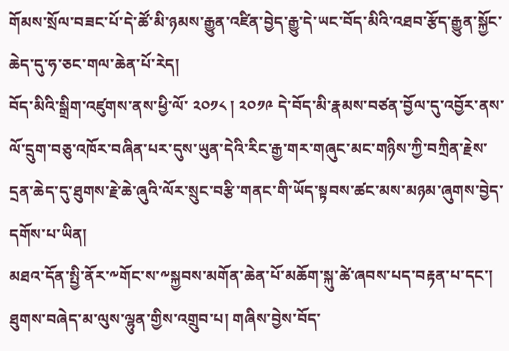གོམས་སྲོལ་བཟང་པོ་དེ་ཚོ་མི་ཉམས་རྒྱུན་འཛིན་བྱེད་རྒྱུ་དེ་ཡང་བོད་མིའི་འཐབ་རྩོད་རྒྱུན་སྐྱོང་ཆེད་དུ་ཧ་ཅང་གལ་ཆེན་པོ་རེད།
བོད་མིའི་སྒྲིག་འཛུགས་ནས་ཕྱི་ལོ་ ༢༠༡༨ ། ༢༠༡༩ དེ་བོད་མི་རྣམས་བཙན་བྱོལ་དུ་འབྱོར་ནས་ལོ་དྲུག་བཅུ་འཁོར་བཞིན་པར་དུས་ཡུན་དེའི་རིང་རྒྱ་གར་གཞུང་མང་གཉིས་ཀྱི་བཀྲིན་རྗེས་དྲན་ཆེད་དུ་ཐུགས་རྗེ་ཆེ་ཞུའི་ལོར་སྲུང་བརྩི་གནང་གི་ཡོད་སྟབས་ཚང་མས་མཉམ་ཞུགས་བྱེད་དགོས་པ་ཡིན།
མཐའ་དོན་སྤྱི་ནོར་༸གོང་ས་༸སྐྱབས་མགོན་ཆེན་པོ་མཆོག་སྐུ་ཚེ་ཞབས་པད་བརྟན་པ་དང་། ཐུགས་བཞེད་མ་ལུས་ལྷུན་གྱིས་འགྲུབ་པ། གཞིས་བྱེས་བོད་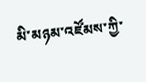མི་མཉམ་འཛོམས་ཀྱི་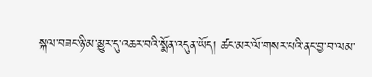སྐལ་བཟང་ཉི་མ་མྱུར་དུ་འཆར་བའི་སྨོན་འདུན་ཡོད། ཚང་མར་ལོ་གསར་པའི་ནང་བྱ་བ་ལམ་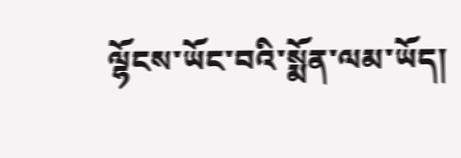ལྷོངས་ཡོང་བའི་སྨོན་ལམ་ཡོད།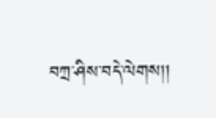བཀྲ་ཤིས་བདེ་ལེགས།།